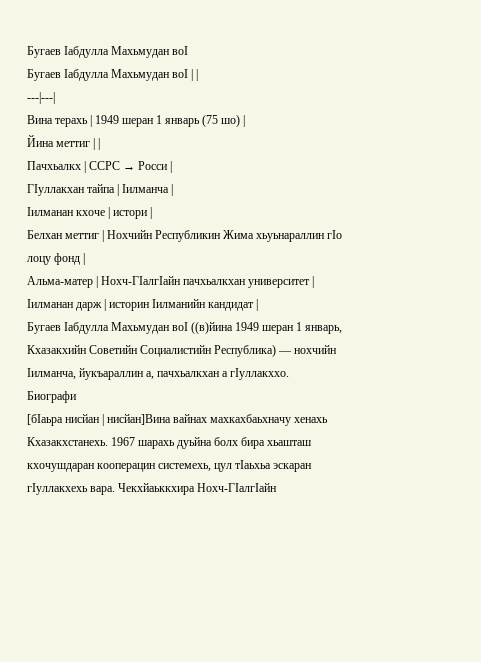Бугаев Ӏабдулла Махьмудан воӀ
Бугаев Ӏабдулла Махьмудан воӀ | |
---|---|
Вина терахь | 1949 шеран 1 январь (75 шо) |
Йина меттиг | |
Пачхьалкх | ССРС → Росси |
ГӀуллакхан тайпа | Ӏилманча |
Ӏилманан кхоче | истори |
Белхан меттиг | Нохчийн Республикин Жима хьуьнараллин гӀо лоцу фонд |
Альма-матер | Нохч-ГӀалгӀайн пачхьалкхан университет |
Ӏилманан дарж | историн Ӏилманийн кандидат |
Бугаев Ӏабдулла Махьмудан воӀ ((в)йина 1949 шеран 1 январь, Кхазакхийн Советийн Социалистийн Республика) — нохчийн Ӏилманча, йукъараллин а, пачхьалкхан а гӀуллакххо.
Биографи
[бӀаьра нисйан | нисйан]Вина вайнах махкахбаьхначу хенахь Кхазакхстанехь. 1967 шарахь дуьйна болх бира хьашташ кхочушдаран кооперацин системехь, цул тӀаьхьа эскаран гӀуллакхехь вара. Чекхйаьккхира Нохч-ГӀалгӀайн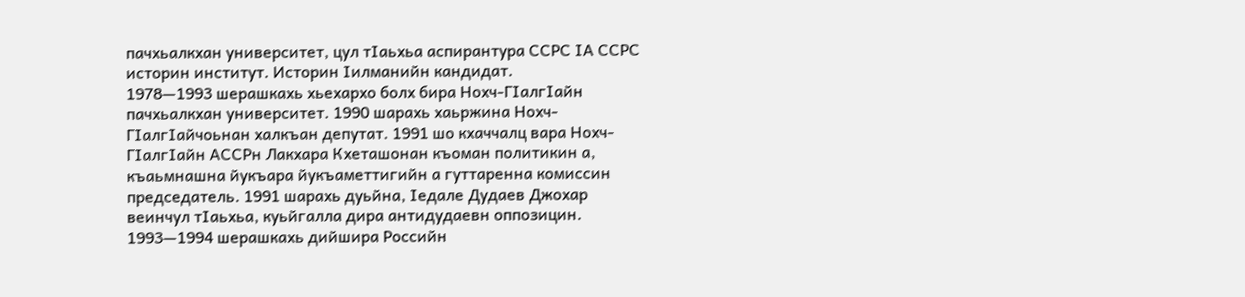пачхьалкхан университет, цул тӀаьхьа аспирантура ССРС ӀА ССРС историн институт. Историн Ӏилманийн кандидат.
1978—1993 шерашкахь хьехархо болх бира Нохч-ГӀалгӀайн пачхьалкхан университет. 1990 шарахь хаьржина Нохч-ГӀалгӀайчоьнан халкъан депутат. 1991 шо кхаччалц вара Нохч-ГӀалгӀайн АССРн Лакхара Кхеташонан къоман политикин а, къаьмнашна йукъара йукъаметтигийн а гуттаренна комиссин председатель. 1991 шарахь дуьйна, Ӏедале Дудаев Джохар веинчул тӀаьхьа, куьйгалла дира антидудаевн оппозицин.
1993—1994 шерашкахь дийшира Российн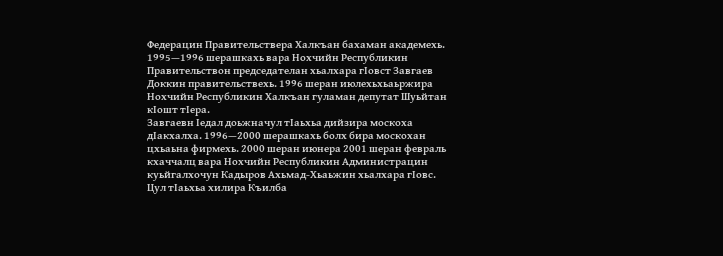Федерацин Правительствера Халкъан бахаман академехь. 1995—1996 шерашкахь вара Нохчийн Республикин Правительствон председателан хьалхара гӀовст Завгаев Доккин правительствехь. 1996 шеран июлехьхьаьржира Нохчийн Республикин Халкъан гуламан депутат Шуьйтан кӀошт тӀера.
Завгаевн Ӏедал доьжначул тӀаьхьа дийзира москоха дӀакхалха. 1996—2000 шерашкахь болх бира москохан цхьаьна фирмехь. 2000 шеран июнера 2001 шеран февраль кхаччалц вара Нохчийн Республикин Администрацин куьйгалхочун Кадыров Ахьмад-Хьаьжин хьалхара гӀовс.
Цул тӀаьхьа хилира Къилба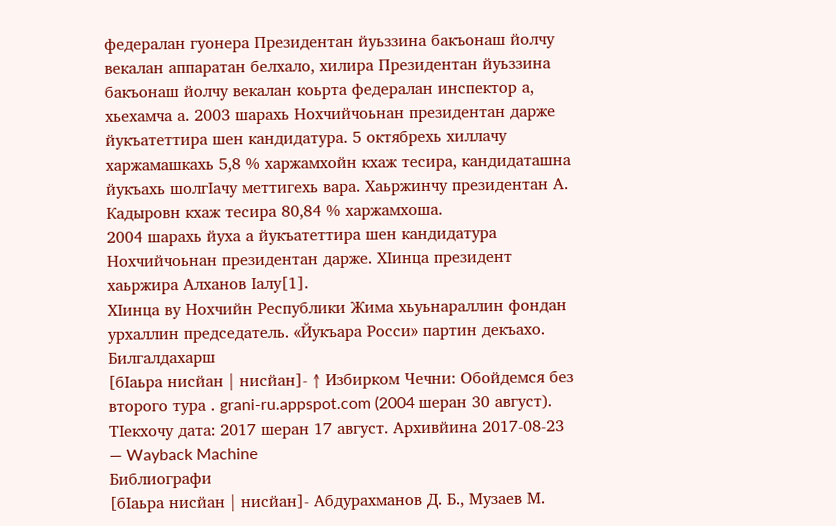федералан гуонера Президентан йуьззина бакъонаш йолчу векалан аппаратан белхало, хилира Президентан йуьззина бакъонаш йолчу векалан коьрта федералан инспектор а, хьехамча а. 2003 шарахь Нохчийчоьнан президентан дарже йукъатеттира шен кандидатура. 5 октябрехь хиллачу харжамашкахь 5,8 % харжамхойн кхаж тесира, кандидаташна йукъахь шолгӀачу меттигехь вара. Хаьржинчу президентан А. Кадыровн кхаж тесира 80,84 % харжамхоша.
2004 шарахь йуха а йукъатеттира шен кандидатура Нохчийчоьнан президентан дарже. ХӀинца президент хаьржира Алханов Ӏалу[1].
ХӀинца ву Нохчийн Республики Жима хьуьнараллин фондан урхаллин председатель. «Йукъара Росси» партин декъахо.
Билгалдахарш
[бӀаьра нисйан | нисйан]- ↑ Избирком Чечни: Обойдемся без второго тура . grani-ru.appspot.com (2004 шеран 30 август). ТӀекхочу дата: 2017 шеран 17 август. Архивйина 2017-08-23 — Wayback Machine
Библиографи
[бӀаьра нисйан | нисйан]- Абдурахманов Д. Б., Музаев М.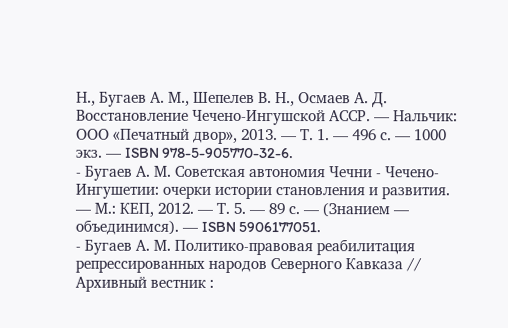Н., Бугаев А. М., Шепелев В. Н., Осмаев А. Д. Восстановление Чечено-Ингушской АССР. — Нальчик: ООО «Печатный двор», 2013. — Т. 1. — 496 с. — 1000 экз. — ISBN 978-5-905770-32-6.
- Бугаев А. М. Советская автономия Чечни - Чечено-Ингушетии: очерки истории становления и развития. — М.: КЕП, 2012. — Т. 5. — 89 с. — (Знанием — объединимся). — ISBN 5906177051.
- Бугаев А. М. Политико-правовая реабилитация репрессированных народов Северного Кавказа // Архивный вестник :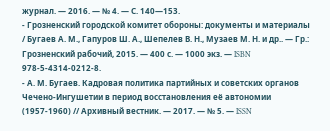журнал. — 2016. — № 4. — С. 140—153.
- Грозненский городской комитет обороны: документы и материалы / Бугаев А. М., Гапуров Ш. А., Шепелев В. Н., Музаев М. Н. и др.. — Гр.: Грозненский рабочий, 2015. — 400 с. — 1000 экз. — ISBN 978-5-4314-0212-8.
- А. М. Бугаев. Кадровая политика партийных и советских органов Чечено-Ингушетии в период восстановления её автономии (1957-1960) // Архивный вестник. — 2017. — № 5. — ISSN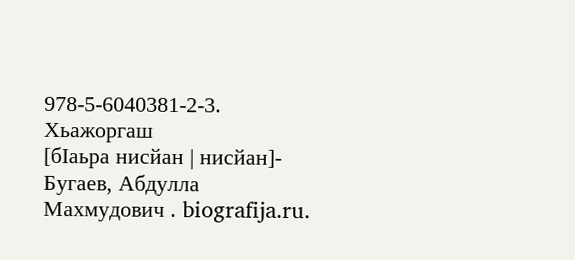978-5-6040381-2-3.
Хьажоргаш
[бӀаьра нисйан | нисйан]- Бугаев, Абдулла Махмудович . biografija.ru.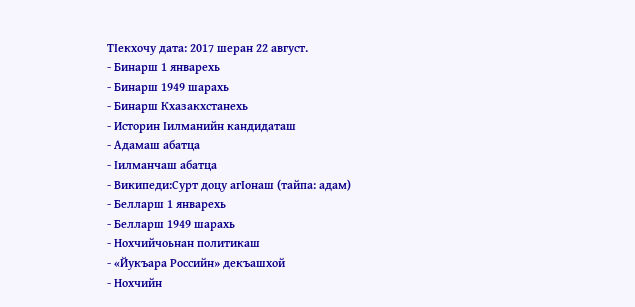ТӀекхочу дата: 2017 шеран 22 август.
- Бинарш 1 январехь
- Бинарш 1949 шарахь
- Бинарш Кхазакхстанехь
- Историн Ӏилманийн кандидаташ
- Адамаш абатца
- Ӏилманчаш абатца
- Википеди:Сурт доцу агӀонаш (тайпа: адам)
- Белларш 1 январехь
- Белларш 1949 шарахь
- Нохчийчоьнан политикаш
- «Йукъара Российн» декъашхой
- Нохчийн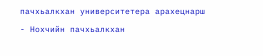пачхьалкхан университетера арахецнарш
- Нохчийн пачхьалкхан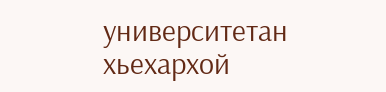университетан хьехархой